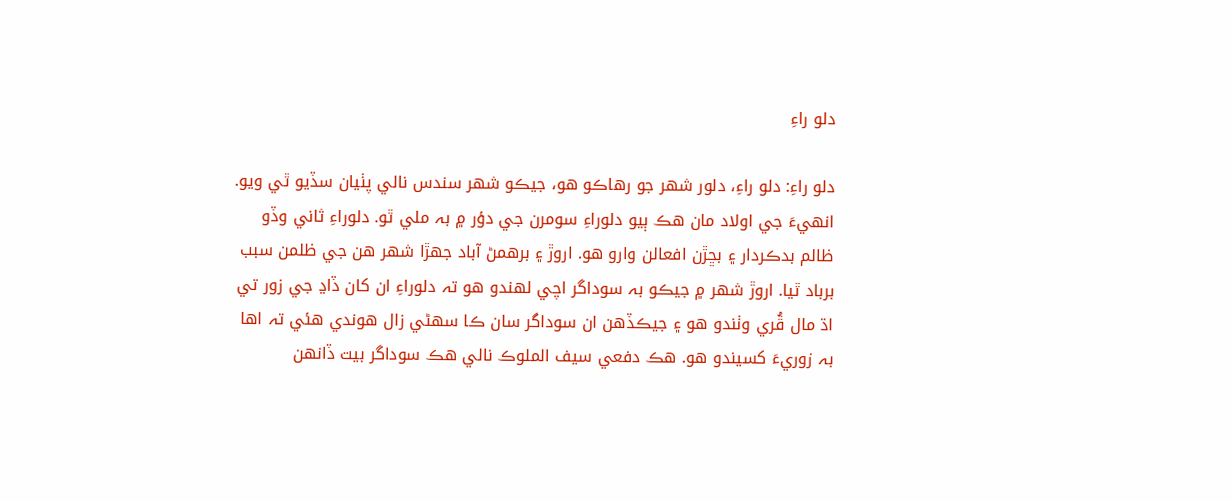دلو راءِ

دلو راءِ: دلو راءِ، دلور شھر جو رهاڪو هو، جيڪو شھر سندس نالي پٺيان سڏيو ٿي ويو. انهيءَ جي اولاد مان هڪ ٻيو دلوراءِ سومرن جي دؤر ۾ بہ ملي ٿو. دلوراءِ ثاني وڏو ظالم بدڪردار ۽ بڇڙن افعالن وارو هو. اروڙ ۽ برهمڻ آباد جھڙا شھر هن جي ظلمن سبب برباد ٿيا. اروڙ شھر ۾ جيڪو بہ سوداگر اچي لهندو هو تہ دلوراءِ ان کان ڏاڍ جي زور تي اڌ مال ڦُري وٺندو هو ۽ جيڪڏهن ان سوداگر سان ڪا سھڻي زال هوندي هئي تہ اها بہ زوريءَ کسيندو هو. هڪ دفعي سيف الملوڪ نالي هڪ سوداگر بيت ڏانهن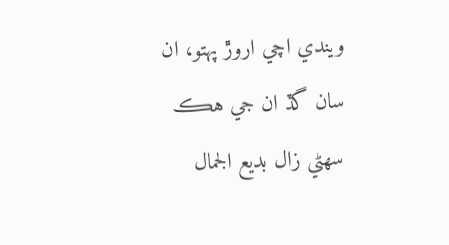ويندي اچي اروڙ پهتو، ان سان گڏ ان جي هڪ سھڻي زال بديع الجمال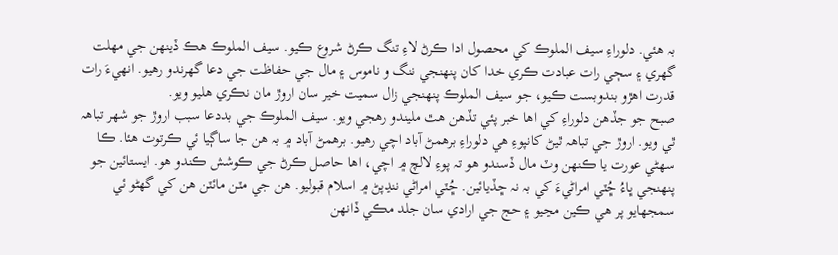بہ هئي. دلوراءِ سيف الملوڪ کي محصول ادا ڪرڻ لاءِ تنگ ڪرڻ شروع ڪيو. سيف الملوڪ هڪ ڏينهن جي مهلت گهري ۽ سڄي رات عبادت ڪري خدا کان پنھنجي ننگ و ناموس ۽ مال جي حفاظت جي دعا گهرندو رهيو. انهيءَ رات قدرت اهڙو بندوبست ڪيو، جو سيف الملوڪ پنھنجي زال سميت خير سان اروڙ مان نڪري هليو ويو.
صبح جو جڏهن دلوراءِ کي اها خبر پئي تڏهن هٿ مليندو رهجي ويو. سيف الملوڪ جي بددعا سبب اروڙ جو شھر تباھہ ٿي ويو. اروڙ جي تباھہ ٿيڻ کانپوءِ هي دلوراءِ برهمڻ آباد اچي رهيو. برهمڻ آباد ۾ بہ هن جا ساڳيا ئي ڪرتوت هئا. ڪا سھڻي عورت يا ڪنهن وٽ مال ڏسندو هو تہ پوءِ لالچ ۾ اچي، اها حاصل ڪرڻ جي ڪوشش ڪندو هو. ايستائين جو پنھنجي ڀاءُ ڇُٽي امراڻيءَ کي بہ نہ ڇڏيائين. ڇُٽي امراڻي ننڍپڻ ۾ اسلام قبوليو. هن جي مٽن مائٽن هن کي گهڻو ئي سمجهايو پر هي ڪين مڃيو ۽ حج جي ارادي سان جلد مڪي ڏانهن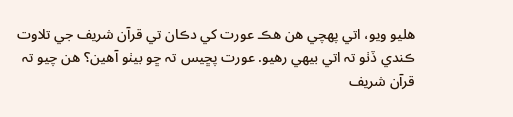هليو ويو، اتي پهچي هن هڪ عورت کي دڪان تي قرآن شريف جي تلاوت ڪندي ڏٺو تہ اتي بيهي رهيو. عورت پڇيس تہ ڇو بيٺو آهين؟ هن چيو تہ قرآن شريف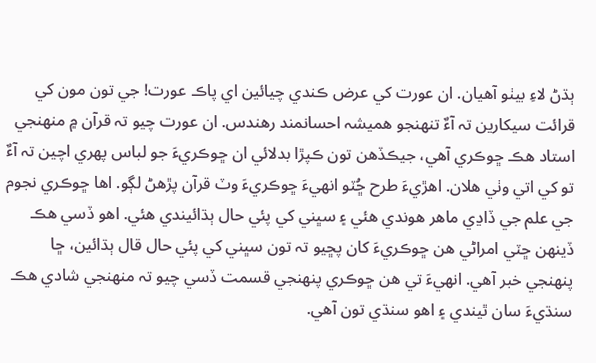ٻڌڻ لاءِ بيٺو آهيان. ان عورت کي عرض ڪندي چيائين اي پاڪ عورت! جي تون مون کي قرائت سيکارين تہ آءٌ تنهنجو هميشہ احسانمند رهندس. ان عورت چيو تہ قرآن ۾ منهنجي استاد هڪ ڇوڪري آهي، جيڪڏهن تون ڪپڙا بدلائي ان ڇوڪريءَ جو لباس پهري اچين تہ آءٌ تو کي اتي وٺي هلان. اهڙيءَ طرح ڇُٽو انهيءَ ڇوڪريءَ وٽ قرآن پڙهڻ لڳو. اها ڇوڪري نجوم جي علم جي ڏاڍي ماهر هوندي هئي ۽ سڀني کي پئي حال ٻڌائيندي هئي. اهو ڏسي هڪ ڏينهن ڇٽي امراڻي هن ڇوڪريءَ کان پڇيو تہ تون سڀني کي پئي حال قال ٻڌائين، ڇا پنھنجي خبر آهي. انهيءَ تي هن ڇوڪري پنھنجي قسمت ڏسي چيو تہ منهنجي شادي هڪ سنڌيءَ سان ٿيندي ۽ اهو سنڌي تون آهي.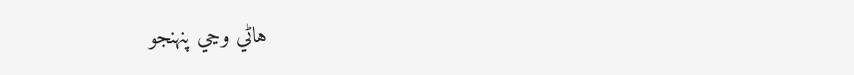هاڻي وڃي پنهنجو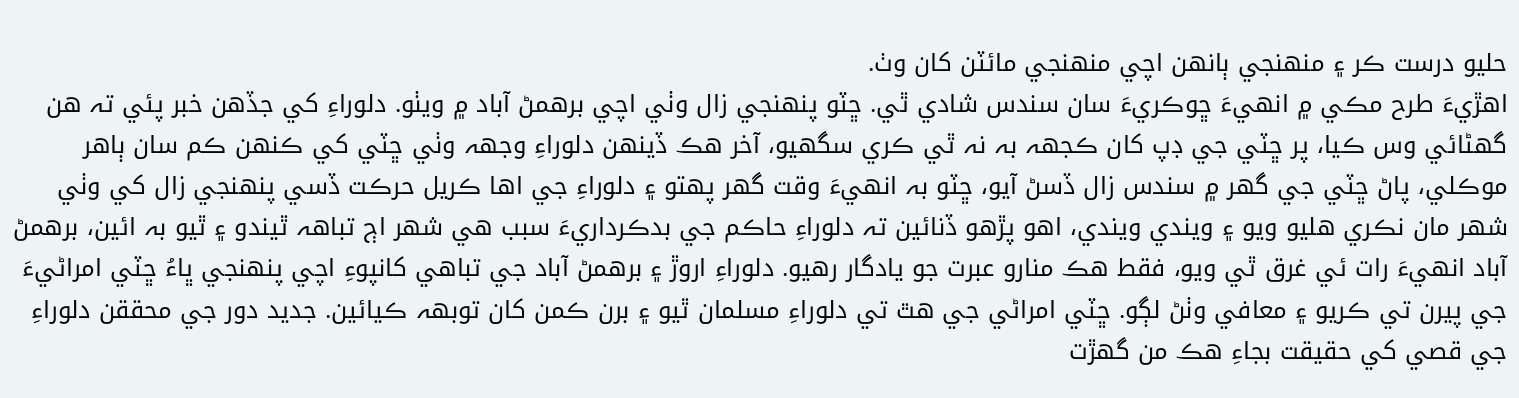حليو درست ڪر ۽ منهنجي ٻانهن اچي منهنجي مائٽن کان وٺ.
اهڙيءَ طرح مڪي ۾ انهيءَ ڇوڪريءَ سان سندس شادي ٿي. ڇٽو پنھنجي زال وٺي اچي برهمڻ آباد ۾ ويٺو. دلوراءِ کي جڏهن خبر پئي تہ هن گهڻائي وس ڪيا، پر ڇٽي جي ڊپ کان ڪجهہ بہ نہ ٿي ڪري سگهيو، آخر هڪ ڏينهن دلوراءِ وجهہ وٺي ڇٽي کي ڪنهن ڪم سان ٻاهر موڪلي، پاڻ ڇٽي جي گهر ۾ سندس زال ڏسڻ آيو، ڇٽو بہ انهيءَ وقت گهر پهتو ۽ دلوراءِ جي اها ڪريل حرڪت ڏسي پنھنجي زال کي وٺي شھر مان نڪري هليو ويو ۽ ويندي ويندي، اهو پڙهو ڏنائين تہ دلوراءِ حاڪم جي بدڪرداريءَ سبب هي شھر اڄ تباھہ ٿيندو ۽ ٿيو بہ ائين، برهمڻ آباد انهيءَ رات ئي غرق ٿي ويو، فقط هڪ منارو عبرت جو يادگار رهيو. دلوراءِ اروڙ ۽ برهمڻ آباد جي تباهي کانپوءِ اچي پنھنجي ڀاءُ ڇٽي امراڻيءَ جي پيرن تي ڪريو ۽ معافي وٺڻ لڳو. ڇٽي امراڻي جي هٿ تي دلوراءِ مسلمان ٿيو ۽ برن ڪمن کان توبھہ ڪيائين. جديد دور جي محققن دلوراءِ جي قصي کي حقيقت بجاءِ هڪ من گهڙت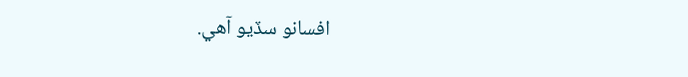افسانو سڏيو آهي.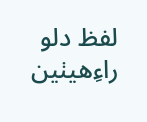لفظ دلو راءِھيٺين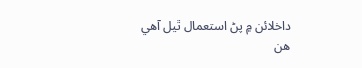داخلائن ۾ پڻ استعمال ٿيل آھي
هن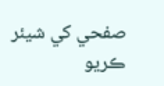صفحي کي شيئر ڪريو